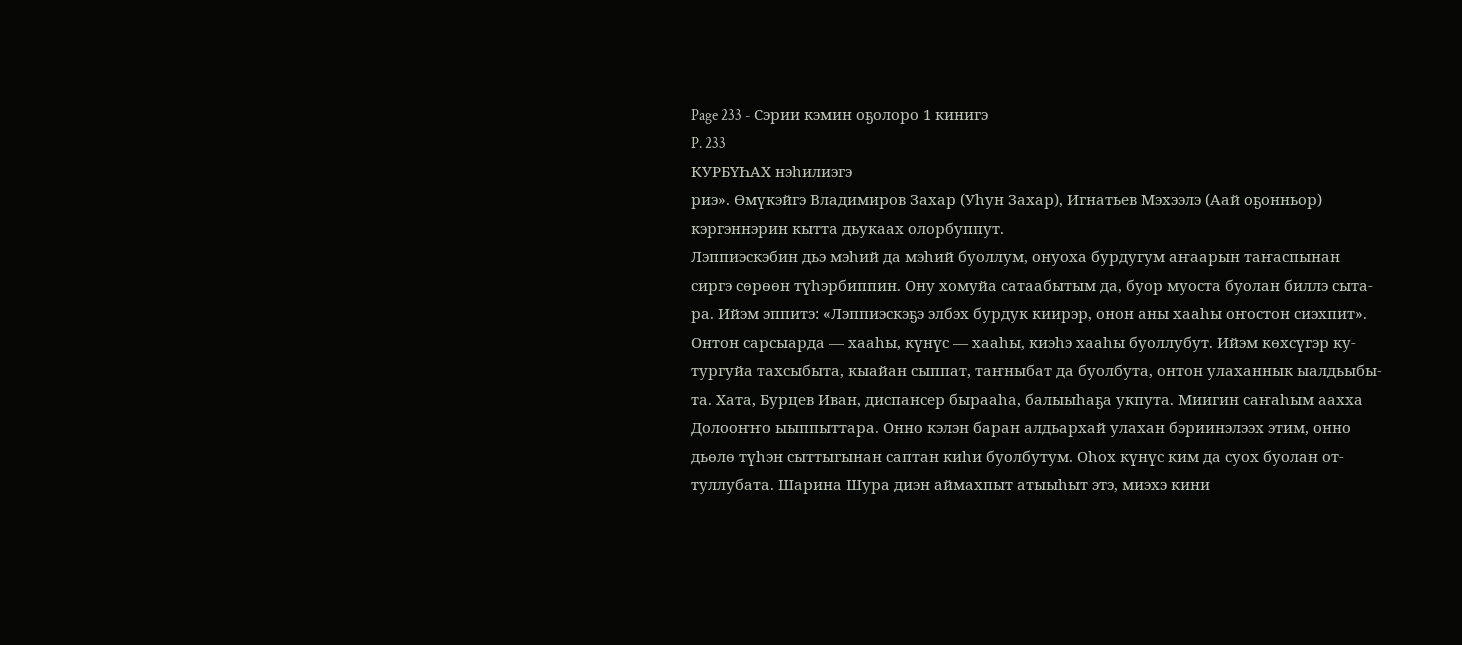Page 233 - Сэрии кэмин оҕолоро 1 кинигэ
P. 233
КУРБҮҺАХ нэһилиэгэ
риэ». Өмүкэйгэ Владимиров Захар (Уһун Захар), Игнатьев Мэхээлэ (Аай оҕонньор)
кэргэннэрин кытта дьукаах олорбуппут.
Лэппиэскэбин дьэ мэһий да мэһий буоллум, онуоха бурдугум аҥаарын таҥаспынан
сиргэ сөрөөн түһэрбиппин. Ону хомуйа сатаабытым да, буор муоста буолан биллэ сыта-
ра. Ийэм эппитэ: «Лэппиэскэҕэ элбэх бурдук киирэр, онон аны хааһы оҥостон сиэхпит».
Онтон сарсыарда — хааһы, күнүс — хааһы, киэһэ хааһы буоллубут. Ийэм көхсүгэр ку-
тургуйа тахсыбыта, кыайан сыппат, таҥныбат да буолбута, онтон улаханнык ыалдьыбы-
та. Хата, Бурцев Иван, диспансер бырааһа, балыыһаҕа укпута. Миигин саҥаһым аахха
Долооҥҥо ыыппыттара. Онно кэлэн баран алдьархай улахан бэриинэлээх этим, онно
дьөлө түһэн сыттыгынан саптан киһи буолбутум. Оһох күнүс ким да суох буолан от-
туллубата. Шарина Шура диэн аймахпыт атыыһыт этэ, миэхэ кини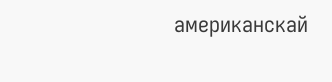американскай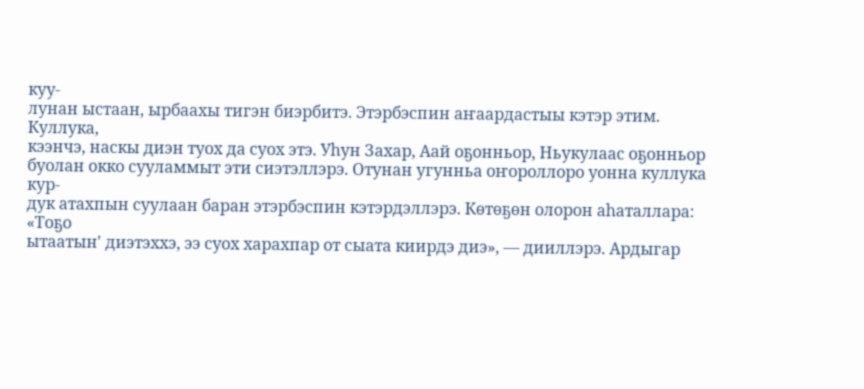куу-
лунан ыстаан, ырбаахы тигэн биэрбитэ. Этэрбэспин аҥаардастыы кэтэр этим. Куллука,
кээнчэ, наскы диэн туох да суох этэ. Уһун Захар, Аай оҕонньор, Ньукулаас оҕонньор
буолан окко сууламмыт эти сиэтэллэрэ. Отунан угунньа оҥороллоро уонна куллука кур-
дук атахпын суулаан баран этэрбэспин кэтэрдэллэрэ. Көтөҕөн олорон аһаталлара: «Тоҕо
ытаатын' диэтэххэ, ээ суох харахпар от сыата киирдэ диэ», — дииллэрэ. Ардыгар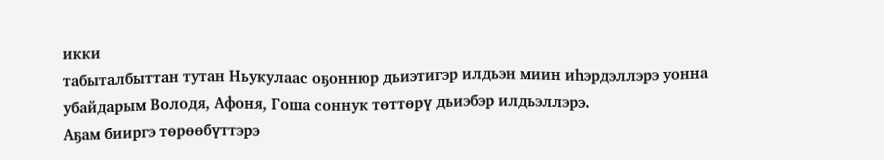икки
табыталбыттан тутан Ньукулаас оҕоннюр дьиэтигэр илдьэн миин иһэрдэллэрэ уонна
убайдарым Володя, Афоня, Гоша соннук төттөрү дьиэбэр илдьэллэрэ.
Аҕам бииргэ төрөөбүттэрэ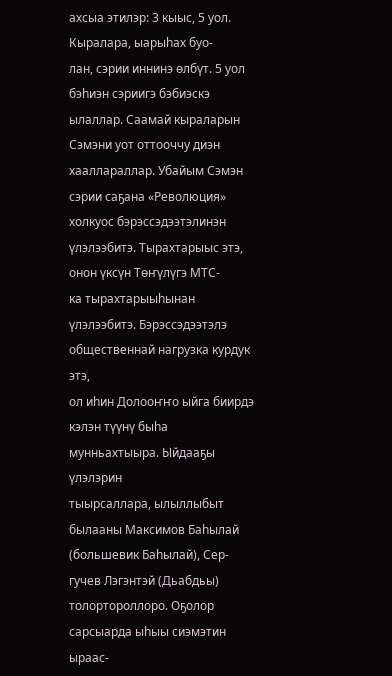ахсыа этилэр: 3 кыыс, 5 уол. Кыралара, ыарыһах буо-
лан, сэрии иннинэ өлбүт. 5 уол бэһиэн сэриигэ бэбиэскэ ылаллар. Саамай кыраларын
Сэмэни уот оттооччу диэн хааллараллар. Убайым Сэмэн сэрии саҕана «Революция»
холкуос бэрэссэдээтэлинэн үлэлээбитэ. Тырахтарыыс этэ, онон үксүн Төҥүлүгэ МТС-
ка тырахтарыыһынан үлэлээбитэ. Бэрэссэдээтэлэ общественнай нагрузка курдук этэ,
ол иһин Долооҥҥо ыйга биирдэ кэлэн түүнү быһа мунньахтыыра. Ыйдааҕы үлэлэрин
тыырсаллара, ылыллыбыт былааны Максимов Баһылай (большевик Баһылай), Сер-
гучев Лэгэнтэй (Дьабдьы) толортороллоро. Оҕолор сарсыарда ыһыы сиэмэтин ыраас-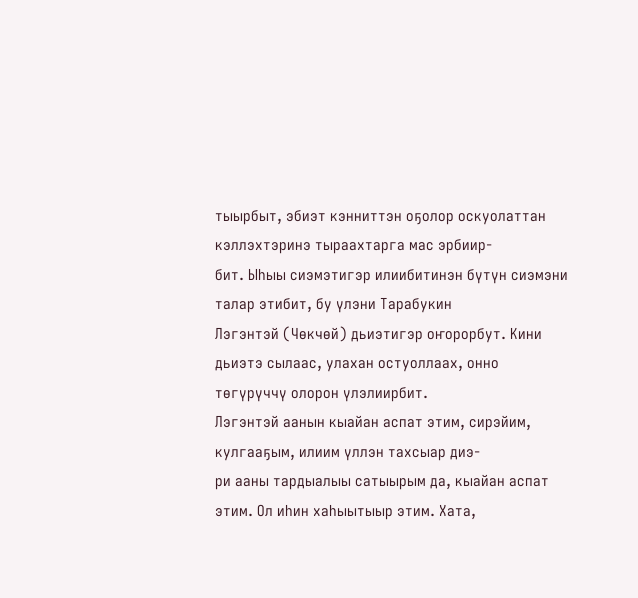тыырбыт, эбиэт кэнниттэн оҕолор оскуолаттан кэллэхтэринэ тыраахтарга мас эрбиир-
бит. Ыһыы сиэмэтигэр илиибитинэн бүтүн сиэмэни талар этибит, бу үлэни Тарабукин
Лэгэнтэй (Чөкчөй) дьиэтигэр оҥорорбут. Кини дьиэтэ сылаас, улахан остуоллаах, онно
төгүрүччү олорон үлэлиирбит.
Лэгэнтэй аанын кыайан аспат этим, сирэйим, кулгааҕым, илиим үллэн тахсыар диэ-
ри ааны тардыалыы сатыырым да, кыайан аспат этим. Ол иһин хаһыытыыр этим. Хата,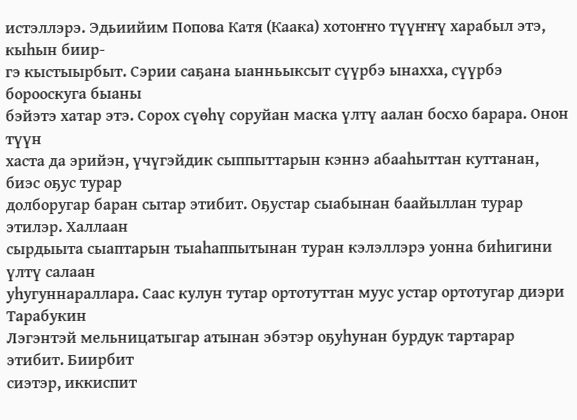истэллэрэ. Эдьиийим Попова Катя (Каака) хотоҥҥо түүҥҥү харабыл этэ, кыһын биир-
гэ кыстыырбыт. Сэрии саҕана ыанньыксыт сүүрбэ ынахха, сүүрбэ борооскуга быаны
бэйэтэ хатар этэ. Сорох сүөһү соруйан маска үлтү аалан босхо барара. Онон түүн
хаста да эрийэн, үчүгэйдик сыппыттарын кэннэ абааһыттан куттанан, биэс оҕус турар
долборугар баран сытар этибит. Оҕустар сыабынан баайыллан турар этилэр. Халлаан
сырдыыта сыаптарын тыаһаппытынан туран кэлэллэрэ уонна биһигини үлтү салаан
уһугуннараллара. Саас кулун тутар ортотуттан муус устар ортотугар диэри Тарабукин
Лэгэнтэй мельницатыгар атынан эбэтэр оҕуһунан бурдук тартарар этибит. Биирбит
сиэтэр, иккиспит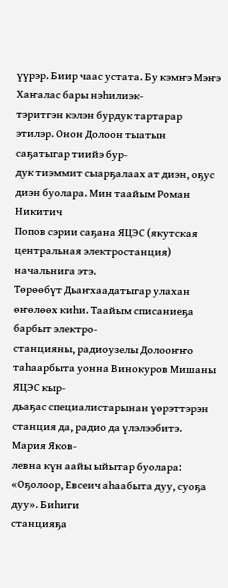үүрэр. Биир чаас устата. Бу кэмҥэ Мэҥэ Хаҥалас бары нэһилиэк-
тэритгэн кэлэн бурдук тартарар этилэр. Онон Долоон тыатын саҕатыгар тиийэ бур-
дук тиэммит сыарҕалаах ат диэн, оҕус диэн буолара. Мин таайым Роман Никитич
Попов сэрии саҕана ЯЦЭС (якутская центральная электростанция) начальнига этэ.
Төрөөбүт Дьаҥхаадатыгар улахан өҥөлөөх киһи. Таайым списаниеҕа барбыт электро-
станцияны, радиоузелы Долооҥҥо таһаарбыта уонна Винокуров Мишаны ЯЦЭС кыр-
дьаҕас специалистарынан үөрэттэрэн станция да, радио да үлэлээбитэ. Мария Яков-
левна күн аайы ыйытар буолара: «Оҕолоор, Евсеич аһаабыта дуу, суоҕа дуу». Биһиги
станцияҕа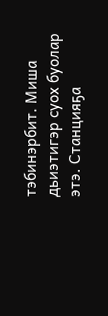тэбинэрбит. Миша дьиэтигэр суох буолар этэ. Станцияҕа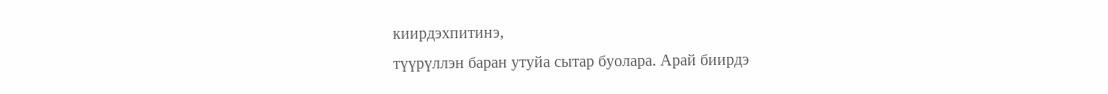киирдэхпитинэ,
түүрүллэн баран утуйа сытар буолара. Арай биирдэ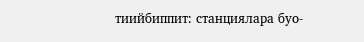тиийбиппит: станциялара буо-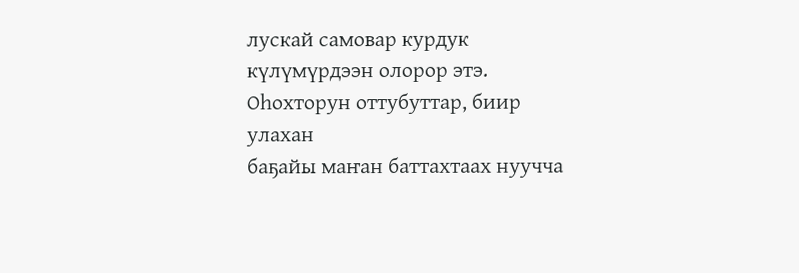лускай самовар курдук күлүмүрдээн олорор этэ. Оһохторун оттубуттар, биир улахан
баҕайы маҥан баттахтаах нуучча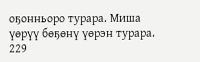оҕонньоро турара. Миша үөрүү бөҕөнү үөрэн турара.
229